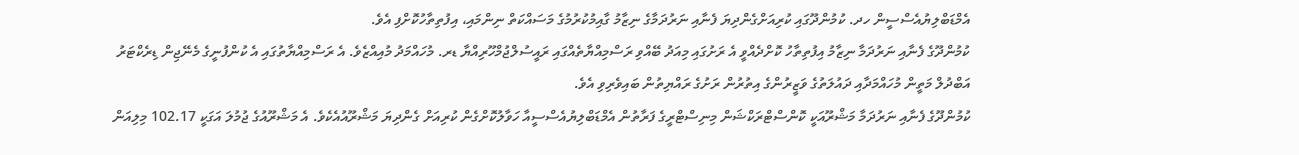އެމްޑަބްލިޔުއެސްސީން ހދ. ކުމުންދޫގައި ކުރިއަށްގެންދިޔަ ފެނާއި ނަރުދަމާގެ ނިޒާމު ގާއިމުކުރުމުގެ މަސައްކަތް ނިންމައި، އިފުތިތާހުކޮށްފި އެވެ.
ކުމުންދޫގެ ފެނާއި ނަރުދަމާ ނިޒާމު އިފުތިތާހު ކޮށްދެއްވީ އެ ރަށުގައި މިއަދު ބޭއްވި ރަސްމިއްޔާތެއްގައި ރައީސުލްޖުމްހޫރިއްޔާ ޑރ. މުހައްމަދު މުއިއްޒެވެ. އެ ރަސްމިއްޔާތުގައި އެ ކުންފުނީގެ މެނޭޖިން ޑިރެކްޓަރު އަބްދުލް މަތީން މުހައްމަދާއި ދައުލަތުގެ ވަޒީރުންގެ އިތުރުން ރަށުގެ ރައްޔިތުން ބައިވެރިވި އެވެ.
ކުމުންދޫގެ ފެނާއި ނަރުދަމާ މަޝްރޫއަކީ ކޮންސްޓްރަކްޝަން މިނިސްޓްރީގެ ފަރާތުން އެމްޑަބްލިޔުއެސްސީއާ ހަވާލުކޮށްގެން ކުރިއަށް ގެންދިޔަ މަޝްރޫއުއެކެވެ. އެ މަޝްރޫއުގެ ޖުމުލަ އަގަކީ 102.17 މިލިއަން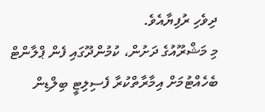ދިވެހި ރުފިޔާއެވެ.
މި މަޝްރޫއުގެ ދަށުން، ކުމުންދޫގައި ފެން ޕްލާންޓް ބެހެއްޓުމަށް އިމާރާތްކުރާ ފެސިލިޓީ ބިލްޑިން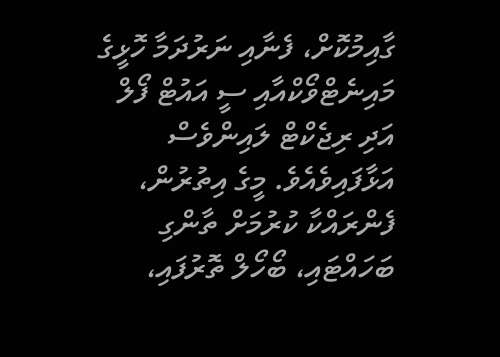ގާއިމުކޮށް، ފެނާއި ނަރުދަމާ ހޮޅީގެ މައިނެޓްވޯކްއާއި ސީ އައުޓް ފޯލް އަދި ރިޖެކްޓް ލައިންވެސް އަޅާފައިވެއެވެ. މީގެ އިތުރުން، ފެންރައްކާ ކުރުމަށް ތާންގި ބަހައްޓައި، ބޯހޯލް ތޮރުފައި،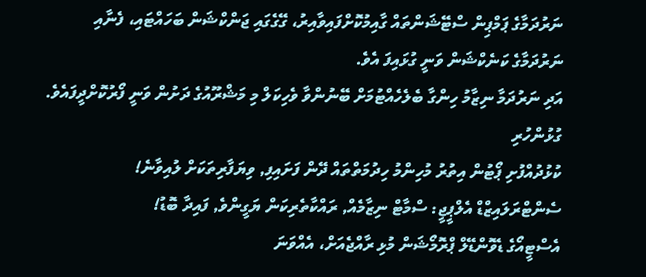ނަރުދަމާގެ ޕަމްޕިން ސްޓޭޝަންތައް ގާއިމުކޮށްފައިވާއިރު، ގޭގެގައި ޖަންކްޝަން ބަހައްޓައި، ފެނާއި ނަރުދަމާގެ ކަނެކްޝަން ވަނީ ގުޅައިފަ އެވެ.
އަދި ނަރުދަމާ ނިޒާމު ހިންގާ ބެލެހެއްޓުމަށް ބޭނުންވާ ވެހިކަލް މި މަޝްރޫއުގެ ދަށުން ވަނީ ފޯރުކޮށްދީފައެވެ.
ގުޅުންހުރި
ކުޅުދުއްފުށި ޕޯޓުން އިތުރު މުހިންމު ހިދުމަތްތައް ދޭން ފަށައިފި, ވިޔަފާރިތަކަށް ލުއިވާނެ!
ސެންޓްރަލައިޒްޑް އެލްޕީޖީ: ސްމާޓް ނިޒާމެއް, ރައްކާތެރިކަން ޔަގީންވެ, ފައިދާ ބޮޑު!
އެސްޓީއޯގެ ޑެވޮންޑޭލް ޕްރޮމޯޝަން މުޅި ރާއްޖެއަށް، އެއްވަނަ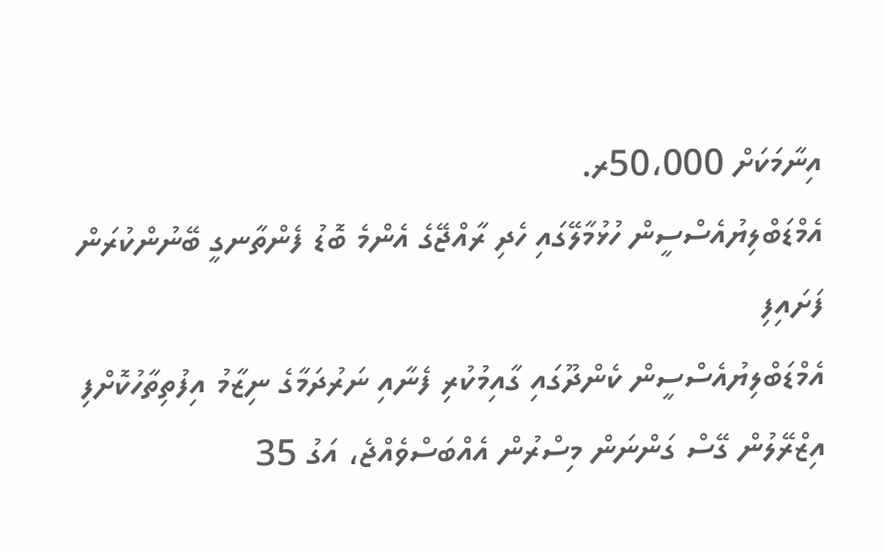އިނާމަކަށް 50،000ރ.
އެމްޑަބްލިޔުއެސްސީން ހުޅުމާލޭގައި ހެދި ރާއްޖޭގެ އެންމެ ބޮޑު ފެންތާނގީ ބޭނުންކުރަން ފަށައިފި
އެމްޑަބްލިޔުއެސްސީން ކެންދޫގައި ގާއިމުކުރި ފެނާއި ނަރުދަމާގެ ނިޒާމު އިފުތިތާހުކޮށްފި
އިޒްރޭލުން ގޭސް ގަންނަން މިސްރުން އެއްބަސްވެއްޖެ، އަގު 35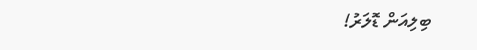ބިލިއަން ޑޮލަރު!